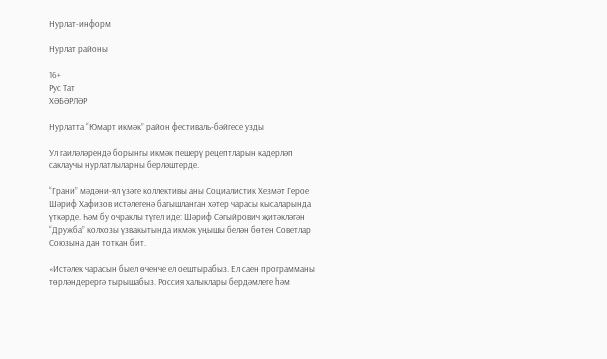Нурлат-информ

Нурлат районы

16+
Рус Тат
ХӘБӘРЛӘР

Нурлатта “Юмарт икмәк” район фестиваль-бәйгесе узды

Ул гаиләләрендә борынгы икмәк пешерү рецептларын кадерләп саклаучы нурлатлыларны берләштерде.

“Грани” мәдәни-ял үзәге коллективы аны Социалистик Хезмәт Герое Шәриф Хафизов истәлегенә багышланган хәтер чарасы кысаларында үткәрде. Һәм бу очраклы түгел иде: Шәриф Сәгыйрович җитәкләгән “Дружба” колхозы үзвакытында икмәк уңышы белән бөтен Советлар Союзына дан тоткан бит.

«Истәлек чарасын быел өченче ел оештырабыз. Ел саен программаны төрләндерергә тырышабыз. Россия халыклары бердәмлеге һәм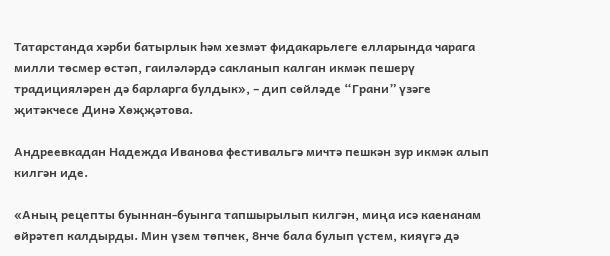Татарстанда хәрби батырлык һәм хезмәт фидакарьлеге елларында чарага милли төсмер өстәп, гаиләләрдә сакланып калган икмәк пешерү традицияләрен дә барларга булдык», – дип сөйләде “Грани” үзәге җитәкчесе Динә Хөҗҗәтова.

Андреевкадан Надежда Иванова фестивальгә мичтә пешкән зур икмәк алып килгән иде.

«Аның рецепты буыннан-буынга тапшырылып килгән, миңа исә каенанам өйрәтеп калдырды. Мин үзем төпчек, 8нче бала булып үстем, кияүгә дә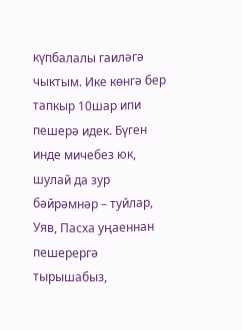күпбалалы гаиләгә чыктым. Ике көнгә бер тапкыр 10шар ипи пешерә идек. Бүген инде мичебез юк, шулай да зур бәйрәмнәр – туйлар, Уяв, Пасха уңаеннан пешерергә тырышабыз,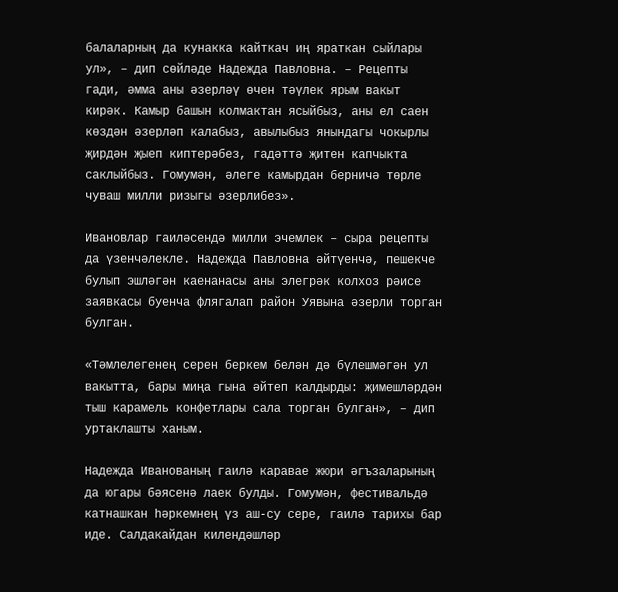балаларның да кунакка кайткач иң яраткан сыйлары ул», – дип сөйләде Надежда Павловна. – Рецепты гади, әмма аны әзерләү өчен тәүлек ярым вакыт кирәк. Камыр башын колмактан ясыйбыз, аны ел саен көздән әзерләп калабыз, авылыбыз янындагы чокырлы җирдән җыеп киптерәбез, гадәттә җитен капчыкта саклыйбыз. Гомумән, әлеге камырдан берничә төрле чуваш милли ризыгы әзерлибез».

Ивановлар гаиләсендә милли эчемлек – сыра рецепты да үзенчәлекле. Надежда Павловна әйтүенчә, пешекче булып эшләгән каенанасы аны элегрәк колхоз рәисе заявкасы буенча флягалап район Уявына әзерли торган булган.

«Тәмлелегенең серен беркем белән дә бүлешмәгән ул вакытта, бары миңа гына әйтеп калдырды: җимешләрдән тыш карамель конфетлары сала торган булган», – дип уртаклашты ханым.

Надежда Иванованың гаилә каравае жюри әгъзаларының да югары бәясенә лаек булды. Гомумән, фестивальдә катнашкан һәркемнең үз аш-су сере, гаилә тарихы бар иде. Салдакайдан килендәшләр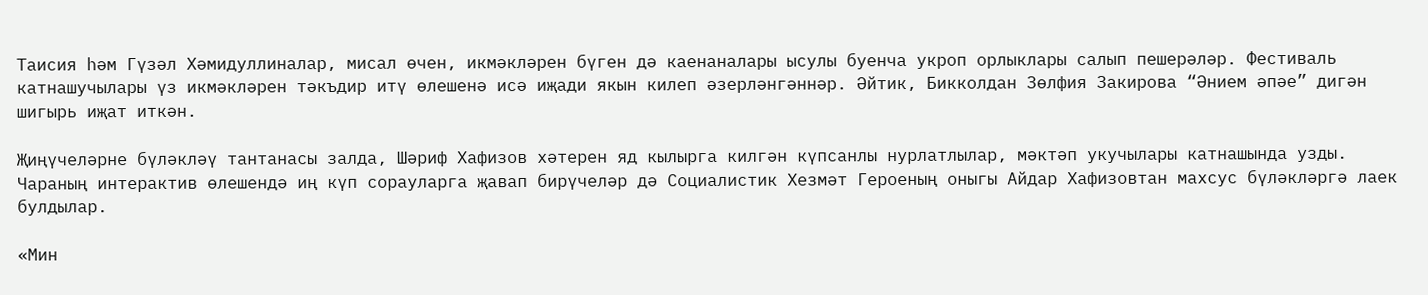Таисия һәм Гүзәл Хәмидуллиналар, мисал өчен, икмәкләрен бүген дә каенаналары ысулы буенча укроп орлыклары салып пешерәләр. Фестиваль катнашучылары үз икмәкләрен тәкъдир итү өлешенә исә иҗади якын килеп әзерләнгәннәр. Әйтик, Бикколдан Зөлфия Закирова “Әнием әпәе” дигән шигырь иҗат иткән.

Җиңүчеләрне бүләкләү тантанасы залда, Шәриф Хафизов хәтерен яд кылырга килгән күпсанлы нурлатлылар, мәктәп укучылары катнашында узды. Чараның интерактив өлешендә иң күп сорауларга җавап бирүчеләр дә Социалистик Хезмәт Героеның оныгы Айдар Хафизовтан махсус бүләкләргә лаек булдылар.

«Мин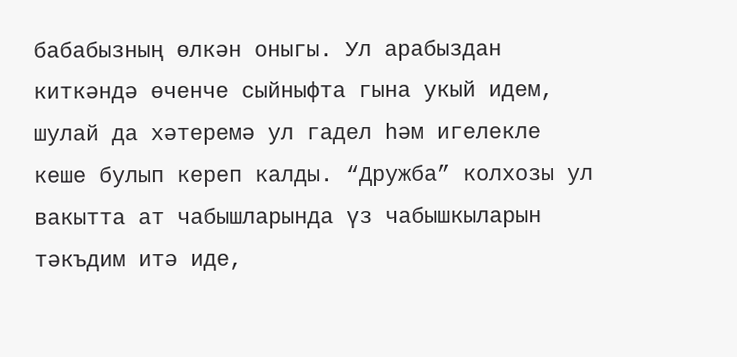бабабызның өлкән оныгы. Ул арабыздан киткәндә өченче сыйныфта гына укый идем, шулай да хәтеремә ул гадел һәм игелекле кеше булып кереп калды. “Дружба” колхозы ул вакытта ат чабышларында үз чабышкыларын тәкъдим итә иде,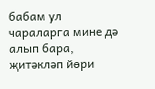бабам ул чараларга мине дә алып бара, җитәкләп йөри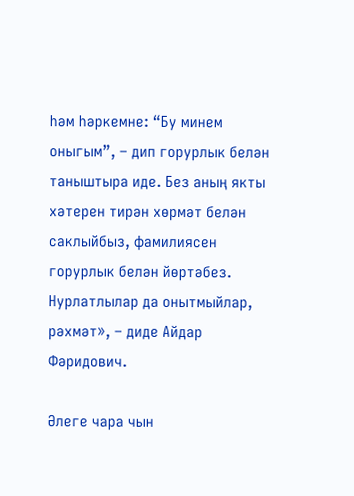һәм һәркемне: “Бу минем оныгым”, – дип горурлык белән таныштыра иде. Без аның якты хәтерен тирән хөрмәт белән саклыйбыз, фамилиясен горурлык белән йөртәбез. Нурлатлылар да онытмыйлар, рәхмәт», – диде Айдар Фәридович.

Әлеге чара чын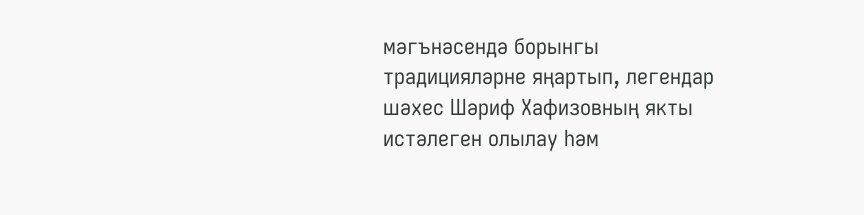мәгънәсендә борынгы традицияләрне яңартып, легендар шәхес Шәриф Хафизовның якты истәлеген олылау һәм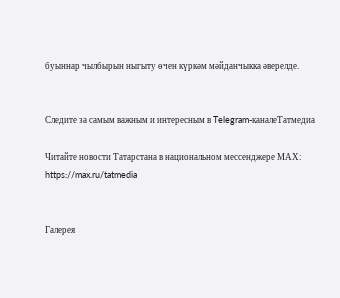буыннар чылбырын ныгыту өчен күркәм мәйданчыкка әверелде.


Следите за самым важным и интересным в Telegram-каналеТатмедиа

Читайте новости Татарстана в национальном мессенджере MАХ: https://max.ru/tatmedia


Галерея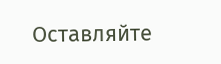Оставляйте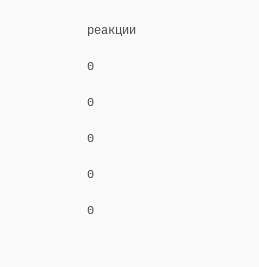реакции

0

0

0

0

0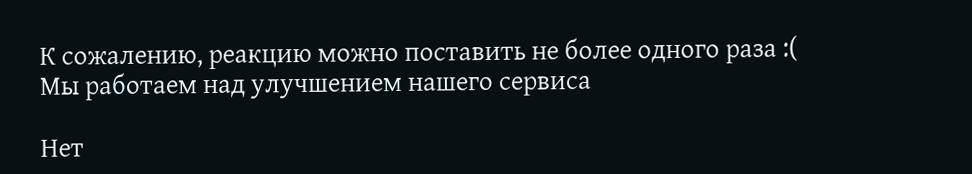К сожалению, реакцию можно поставить не более одного раза :(
Мы работаем над улучшением нашего сервиса

Нет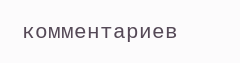комментариев